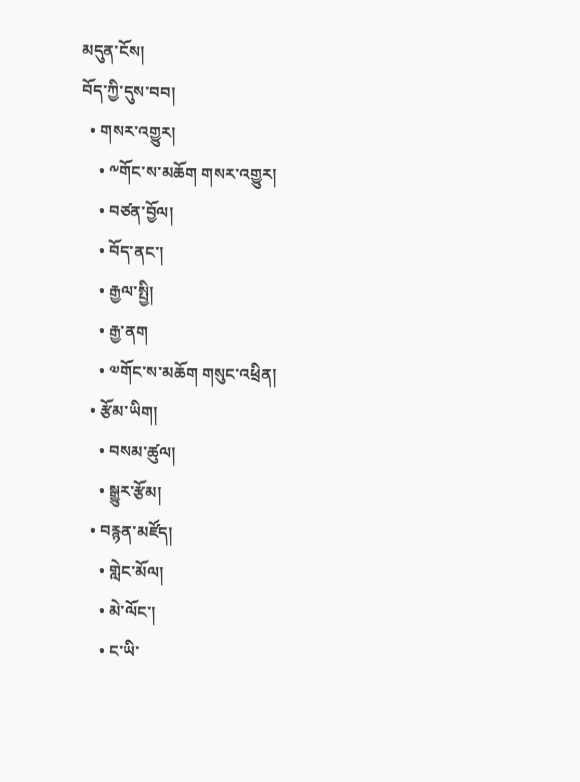མདུན་ངོས།
བོད་ཀྱི་དུས་བབ།
  • གསར་འགྱུར།
    • ༸གོང་ས་མཆོག གསར་འགྱུར།
    • བཙན་བྱོལ།
    • བོད་ནང་།
    • རྒྱལ་སྤྱི།
    • རྒྱ་ནག
    • ༧གོང་ས་མཆོག གསུང་འཕྲིན།
  • རྩོམ་ཡིག།
    • བསམ་ཚུལ།
    • སྒྱུར་རྩོམ།
  • བརྙན་མཛོད།
    • གླེང་མོལ།
    • མེ་ལོང་།
    • ང་ཡི་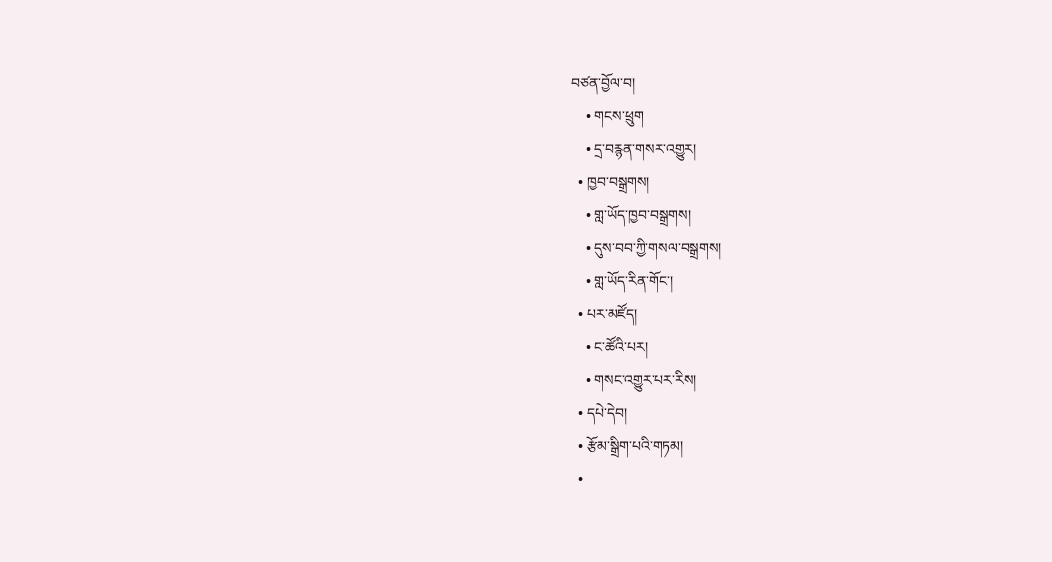བཙན་བྱོལ་བ།
    • གངས་ཕྲུག
    • དྲ་བརྙན་གསར་འགྱུར།
  • ཁྱབ་བསྒྲགས།
    • གླ་ཡོད་ཁྱབ་བསྒྲགས།
    • དུས་བབ་ཀྱི་གསལ་བསྒྲགས།
    • གླ་ཡོད་རིན་གོང་།
  • པར་མཛོད།
    • ང་ཚོའི་པར།
    • གསང་འགྱུར་པར་རིས།
  • དཔེ་དེབ།
  • རྩོམ་སྒྲིག་པའི་གཏམ།
  •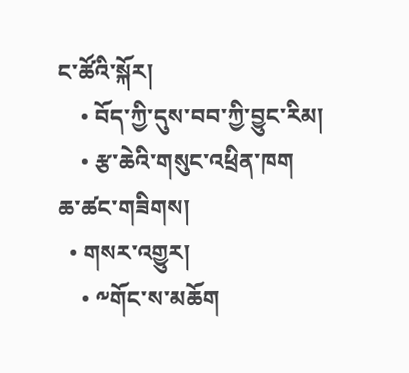ང་ཚོའི་སྐོར།
    • བོད་ཀྱི་དུས་བབ་ཀྱི་བྱུང་རིམ།
    • རྩ་ཆེའི་གསུང་འཕྲིན་ཁག
ཆ་ཚང་གཟིགས།
  • གསར་འགྱུར།
    • ༸གོང་ས་མཆོག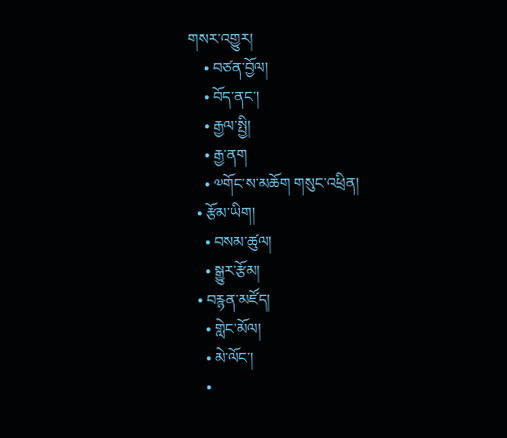གསར་འགྱུར།
    • བཙན་བྱོལ།
    • བོད་ནང་།
    • རྒྱལ་སྤྱི།
    • རྒྱ་ནག
    • ༧གོང་ས་མཆོག གསུང་འཕྲིན།
  • རྩོམ་ཡིག།
    • བསམ་ཚུལ།
    • སྒྱུར་རྩོམ།
  • བརྙན་མཛོད།
    • གླེང་མོལ།
    • མེ་ལོང་།
    •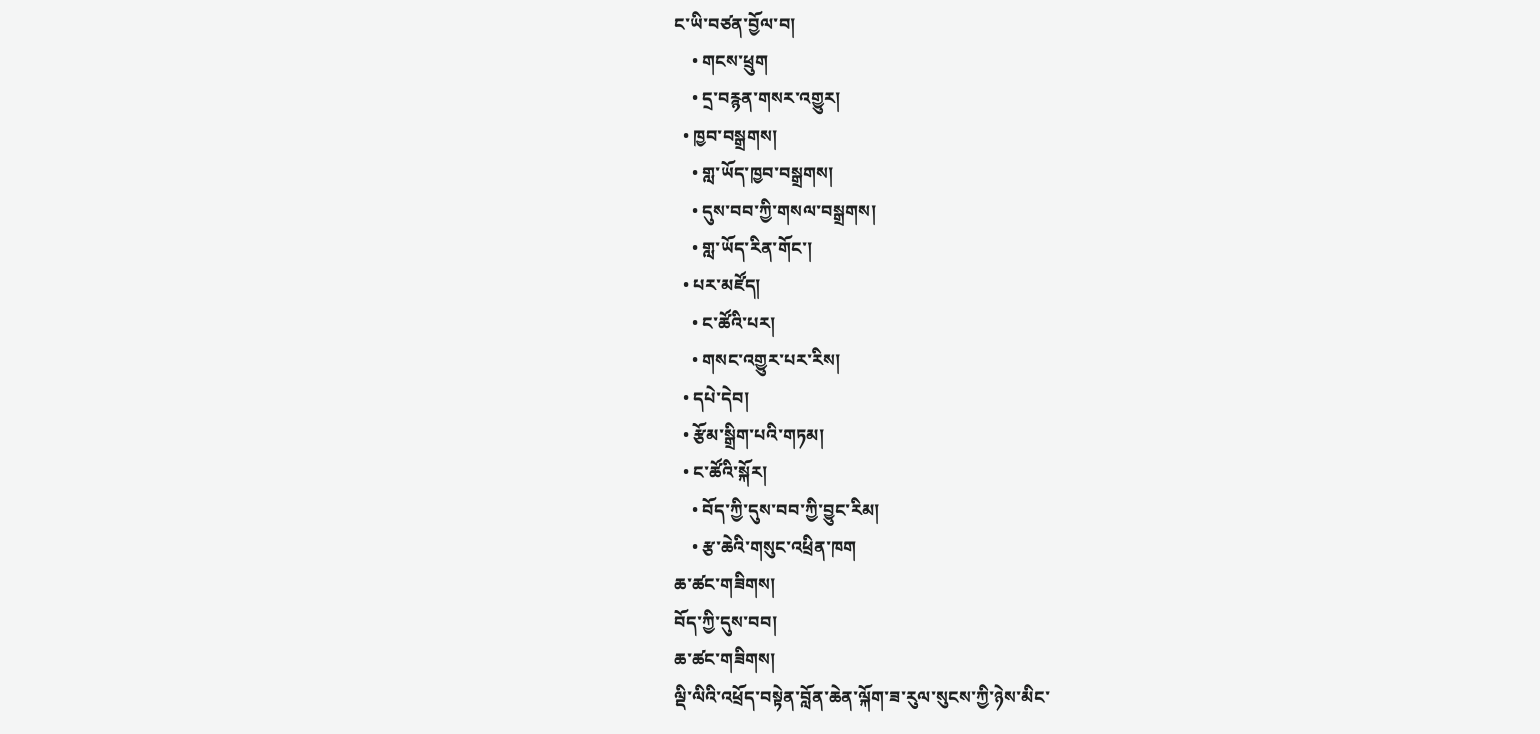ང་ཡི་བཙན་བྱོལ་བ།
    • གངས་ཕྲུག
    • དྲ་བརྙན་གསར་འགྱུར།
  • ཁྱབ་བསྒྲགས།
    • གླ་ཡོད་ཁྱབ་བསྒྲགས།
    • དུས་བབ་ཀྱི་གསལ་བསྒྲགས།
    • གླ་ཡོད་རིན་གོང་།
  • པར་མཛོད།
    • ང་ཚོའི་པར།
    • གསང་འགྱུར་པར་རིས།
  • དཔེ་དེབ།
  • རྩོམ་སྒྲིག་པའི་གཏམ།
  • ང་ཚོའི་སྐོར།
    • བོད་ཀྱི་དུས་བབ་ཀྱི་བྱུང་རིམ།
    • རྩ་ཆེའི་གསུང་འཕྲིན་ཁག
ཆ་ཚང་གཟིགས།
བོད་ཀྱི་དུས་བབ།
ཆ་ཚང་གཟིགས།
ལྡི་ལིའི་འཕྲོད་བསྟེན་བློན་ཆེན་ལྐོག་ཟ་རུལ་སུངས་ཀྱི་ཉེས་མིང་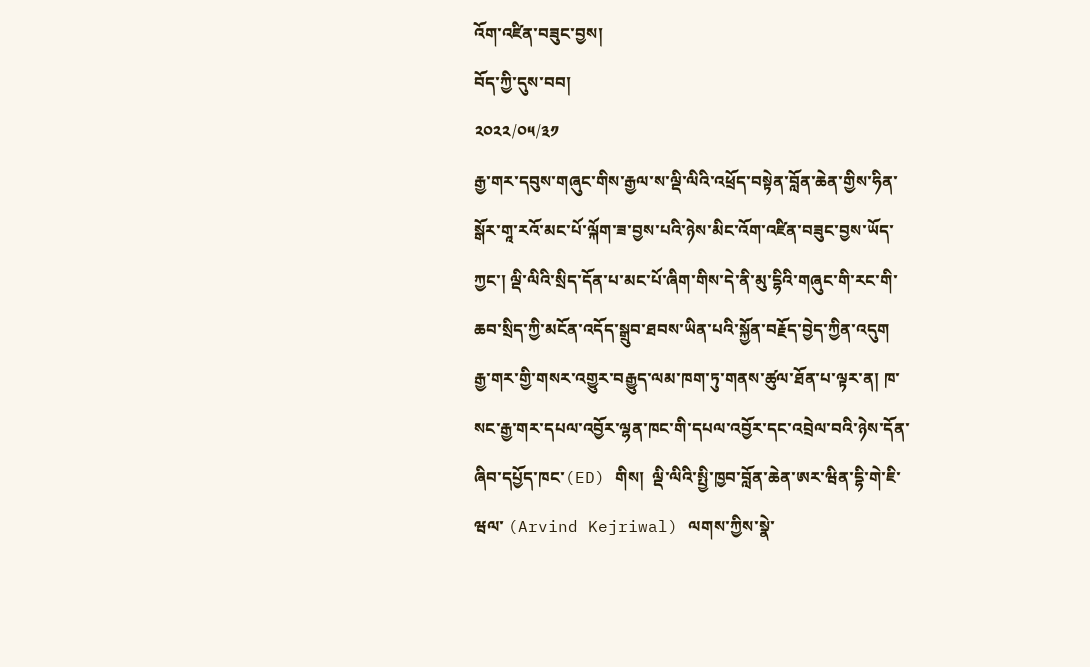འོག་འཛིན་བཟུང་བྱས།
བོད་ཀྱི་དུས་བབ།
༢༠༢༢/༠༥/༣༡
རྒྱ་གར་དབུས་གཞུང་གིས་རྒྱལ་ས་ལྡི་ལིའི་འཕྲོད་བསྟེན་བློན་ཆེན་གྱིས་ཧིན་སྒོར་གཱ་རའོ་མང་པོ་ལྐོག་ཟ་བྱས་པའི་ཉེས་མིང་འོག་འཛིན་བཟུང་བྱས་ཡོད་ཀྱང་། ལྡི་ལིའི་སྲིད་དོན་པ་མང་པོ་ཞིག་གིས་དེ་ནི་མུ་དྷིའི་གཞུང་གི་རང་གི་ཆབ་སྲིད་ཀྱི་མངོན་འདོད་སྒྲུབ་ཐབས་ཡིན་པའི་སྐྱོན་བརྗོད་བྱེད་ཀྱིན་འདུག
རྒྱ་གར་གྱི་གསར་འགྱུར་བརྒྱུད་ལམ་ཁག་ཏུ་གནས་ཚུལ་ཐོན་པ་ལྟར་ན། ཁ་སང་རྒྱ་གར་དཔལ་འབྱོར་ལྷན་ཁང་གི་དཔལ་འབྱོར་དང་འབྲེལ་བའི་ཉེས་དོན་ཞིབ་དཔྱོད་ཁང་(ED) གིས།  ལྡི་ལིའི་སྤྱི་ཁྱབ་བློན་ཆེན་ཨར་ཝིན་དྷི་གེ་ཇི་ཝལ་ (Arvind Kejriwal) ལགས་ཀྱིས་སྣེ་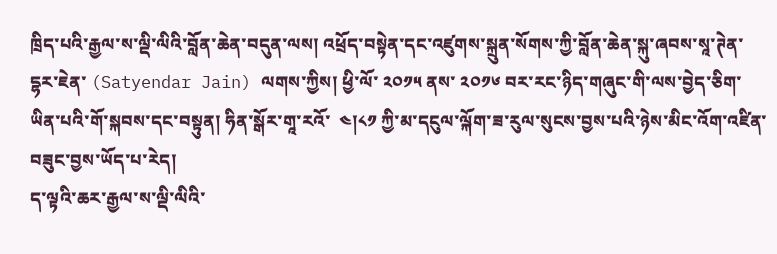ཁྲིད་པའི་རྒྱལ་ས་ལྡི་ལིའི་བློན་ཆེན་བདུན་ལས། འཕྲོད་བསྟེན་དང་འཛུགས་སྐྲུན་སོགས་ཀྱི་བློན་ཆེན་སྐུ་ཞབས་སཱ་ཊེན་དྷར་ཇེན་ (Satyendar Jain) ལགས་ཀྱིས། ཕྱི་ལོ་ ༢༠༡༥ ནས་ ༢༠༡༦ བར་རང་ཉིད་གཞུང་གི་ལས་བྱེད་ཅིག་ཡིན་པའི་གོ་སྐབས་དང་བསྟུན། ཧིན་སྒོར་གཱ་རའོ་  ༤།༨༡ ཀྱི་མ་དངུལ་ལྐོག་ཟ་རུལ་སུངས་བྱས་པའི་ཉེས་མིང་འོག་འཛིན་བཟུང་བྱས་ཡོད་པ་རེད།
ད་ལྟའི་ཆར་རྒྱལ་ས་ལྡི་ལིའི་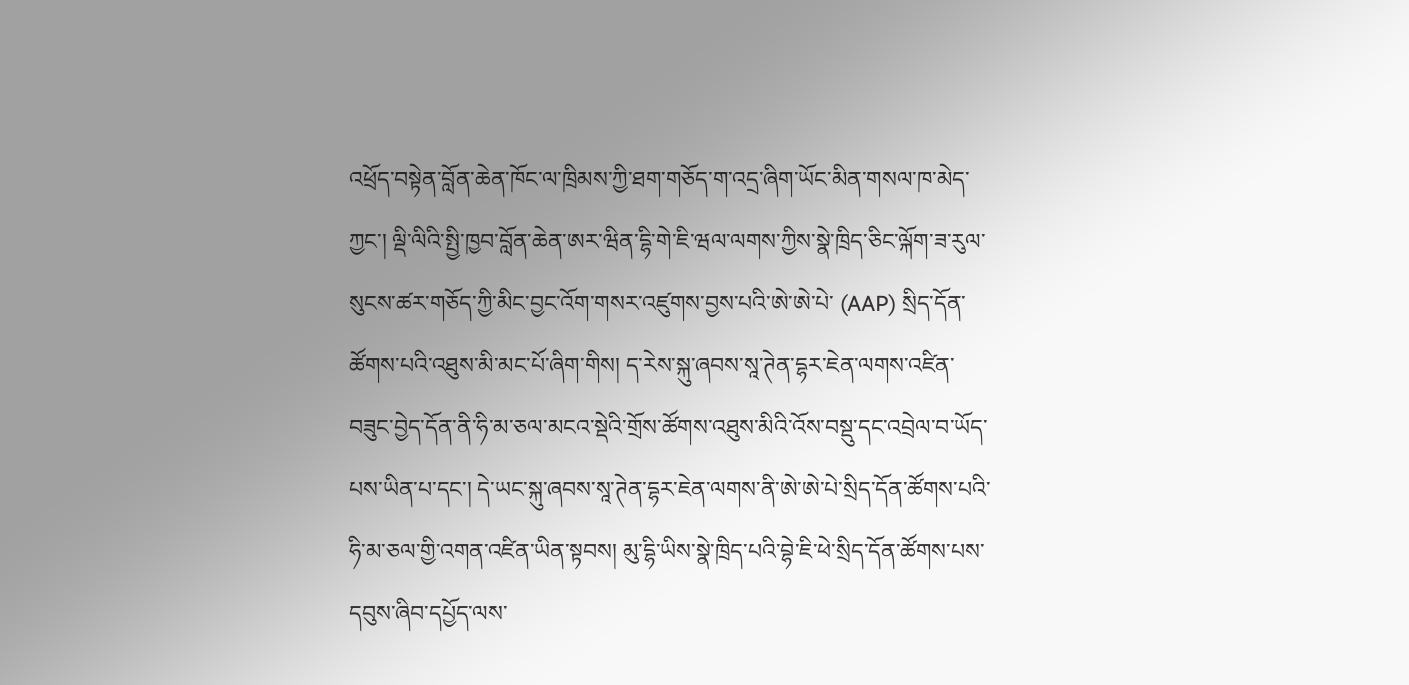འཕྲོད་བསྟེན་བློན་ཆེན་ཁོང་ལ་ཁྲིམས་ཀྱི་ཐག་གཅོད་ག་འདྲ་ཞིག་ཡོང་མིན་གསལ་ཁ་མེད་ཀྱང་། ལྡི་ལིའི་སྤྱི་ཁྱབ་བློན་ཆེན་ཨར་ཝིན་དྷི་གེ་ཇི་ཝལ་ལགས་ཀྱིས་སྣེ་ཁྲིད་ཅིང་ལྐོག་ཟ་རུལ་སུངས་ཚར་གཅོད་ཀྱི་མིང་བྱང་འོག་གསར་འཛུགས་བྱས་པའི་ཨེ་ཨེ་པེ་ (AAP) སྲིད་དོན་ཚོགས་པའི་འཐུས་མི་མང་པོ་ཞིག་གིས། ད་རེས་སྐུ་ཞབས་སཱ་ཊེན་དྷར་ཇེན་ལགས་འཛིན་བཟུང་བྱེད་དོན་ནི་ཧི་མ་ཅལ་མངའ་སྡེའི་གྲོས་ཚོགས་འཐུས་མིའི་འོས་བསྡུ་དང་འབྲེལ་བ་ཡོད་པས་ཡིན་པ་དང་། དེ་ཡང་སྐུ་ཞབས་སཱ་ཊེན་དྷར་ཇེན་ལགས་ནི་ཨེ་ཨེ་པེ་སྲིད་དོན་ཚོགས་པའི་ཧི་མ་ཅལ་གྱི་འགན་འཛིན་ཡིན་སྟབས། མུ་དྷི་ཡིས་སྣེ་ཁྲིད་པའི་བྷེ་ཇི་ཕེ་སྲིད་དོན་ཚོགས་པས་དབུས་ཞིབ་དཔྱོད་ལས་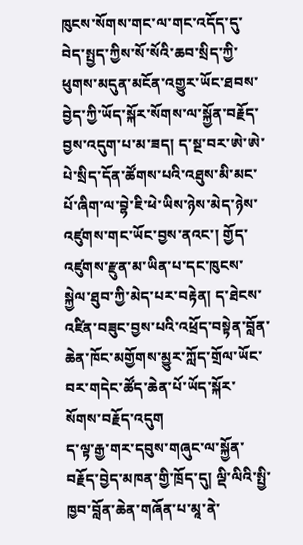ཁུངས་སོགས་གང་ལ་གང་འདོད་དུ་བེད་སྤྱད་ཀྱིས་སོ་སོའི་ཆབ་སྲིད་ཀྱི་ཕུགས་མདུན་མངོན་འགྱུར་ཡོང་ཐབས་བྱེད་ཀྱི་ཡོད་སྐོར་སོགས་ལ་སྐྱོན་བརྗོད་བྱས་འདུག་པ་མ་ཟད། ད་སྔ་བར་ཨེ་ཨེ་པེ་སྲིད་དོན་ཚོགས་པའི་འཐུས་མི་མང་པོ་ཞིག་ལ་བྷེ་ཇི་ཕེ་ཡིས་ཉེས་མེད་ཉེས་འཛུགས་གང་ཡོང་བྱས་ནའང་། གྱོད་འཛུགས་རྫུན་མ་ཡིན་པ་དང་ཁུངས་སྐྱེལ་ཐུབ་ཀྱི་མེད་པར་བརྟེན། ད་ཐེངས་འཛིན་བཟུང་བྱས་པའི་འཕྲོད་བསྟེན་བློན་ཆེན་ཁོང་མགྱོགས་མྱུར་ཀློད་གྲོལ་ཡོང་བར་གདེང་ཚོད་ཆེན་པོ་ཡོད་སྐོར་སོགས་བརྗོད་འདུག
ད་ལྟ་རྒྱ་གར་དབུས་གཞུང་ལ་སྐྱོན་བརྗོད་བྱེད་མཁན་གྱི་ཁྲོད་དུ། ལྡི་ལིའི་སྤྱི་ཁྱབ་བློན་ཆེན་གཞོན་པ་མཱ་ནེ་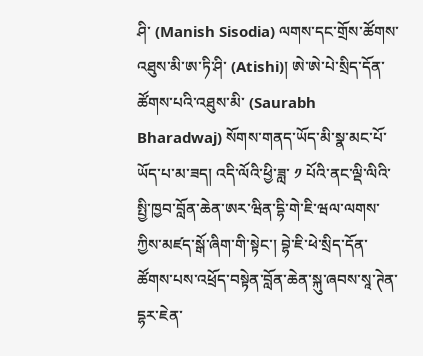ཤི་ (Manish Sisodia) ལགས་དང་གྲོས་ཚོགས་འཐུས་མི་ཨ་ཏི་ཤི་ (Atishi)། ཨེ་ཨེ་པེ་སྲིད་དོན་ཚོགས་པའི་འཐུས་མི་ (Saurabh Bharadwaj) སོགས་གནད་ཡོད་མི་སྣ་མང་པོ་ཡོད་པ་མ་ཟད། འདི་ལོའི་ཕྱི་ཟླ་ ༡ པོའི་ནང་ལྡི་ལིའི་སྤྱི་ཁྱབ་བློན་ཆེན་ཨར་ཝིན་དྷི་གེ་ཇི་ཝལ་ལགས་ཀྱིས་མཛད་སྒོ་ཞིག་གི་སྟེང་། བྷེ་ཇི་ཕེ་སྲིད་དོན་ཚོགས་པས་འཕྲོད་བསྟེན་བློན་ཆེན་སྐུ་ཞབས་སཱ་ཊེན་དྷར་ཇེན་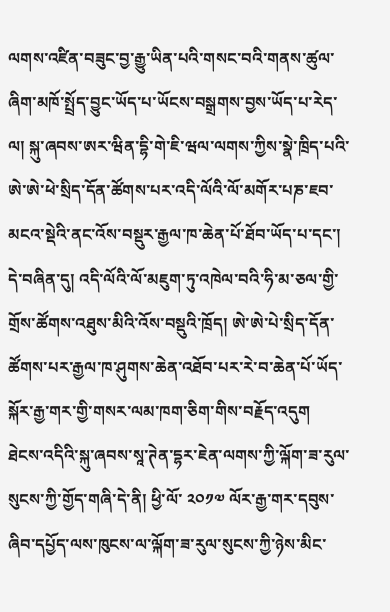ལགས་འཛིན་བཟུང་བྱ་རྒྱུ་ཡིན་པའི་གསང་བའི་གནས་ཚུལ་ཞིག་མཁོ་སྤྲོད་བྱུང་ཡོད་པ་ཡོངས་བསྒྲགས་བྱས་ཡོད་པ་རེད་ལ། སྐུ་ཞབས་ཨར་ཝིན་དྷི་གེ་ཇི་ཝལ་ལགས་ཀྱིས་སྣེ་ཁྲིད་པའི་ཨེ་ཨེ་ཕེ་སྲིད་དོན་ཚོགས་པར་འདི་ལོའི་ལོ་མགོར་པཎ་ཇབ་མངའ་སྡེའི་ནང་འོས་བསྡུར་རྒྱལ་ཁ་ཆེན་པོ་ཐོབ་ཡོད་པ་དང་། དེ་བཞིན་དུ། འདི་ལོའི་ལོ་མཇུག་ཏུ་འཁེལ་བའི་ཧི་མ་ཅལ་གྱི་གྲོས་ཚོགས་འཐུས་མིའི་འོས་བསྡུའི་ཁྲོད། ཨེ་ཨེ་པེ་སྲིད་དོན་ཚོགས་པར་རྒྱལ་ཁ་ཤུགས་ཆེན་འཐོབ་པར་རེ་བ་ཆེན་པོ་ཡོད་སྐོར་རྒྱ་གར་གྱི་གསར་ལམ་ཁག་ཅིག་གིས་བརྗོད་འདུག
ཐེངས་འདིའི་སྐུ་ཞབས་སཱ་ཊེན་དྷར་ཇེན་ལགས་ཀྱི་ལྐོག་ཟ་རུལ་སུངས་ཀྱི་གྱོད་གཞི་དེ་ནི། ཕྱི་ལོ་ ༢༠༡༧ ལོར་རྒྱ་གར་དབུས་ཞིབ་དཔྱོད་ལས་ཁུངས་ལ་ལྐོག་ཟ་རུལ་སུངས་ཀྱི་ཉེས་མིང་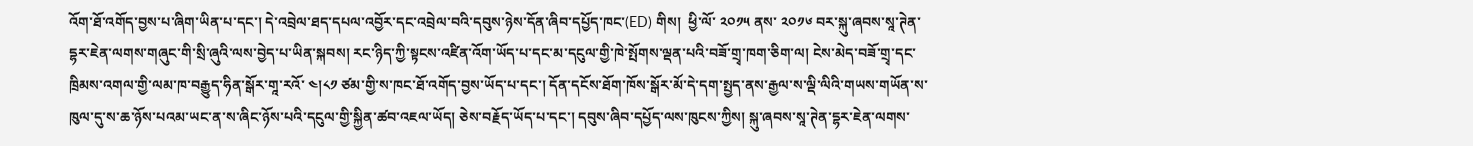འོག་ཐོ་འགོད་བྱས་པ་ཞིག་ཡིན་པ་དང་། དེ་འབྲེལ་ཐད་དཔལ་འབྱོར་དང་འབྲེལ་བའི་དབུས་ཉེས་དོན་ཞིབ་དཔྱོད་ཁང་(ED) གིས།  ཕྱི་ལོ་ ༢༠༡༥ ནས་ ༢༠༡༦ བར་སྐུ་ཞབས་སཱ་ཊེན་དྷར་ཇེན་ལགས་གཞུང་གི་སྲི་ཞུའི་ལས་བྱེད་པ་ཡིན་སྐབས། རང་ཉིད་ཀྱི་སྟངས་འཛིན་འོག་ཡོད་པ་དང་མ་དངུལ་གྱི་ཁེ་སྤོགས་ལྡན་པའི་བཟོ་གྲྭ་ཁག་ཅིག་ལ། ངེས་མེད་བཟོ་གྲྭ་དང་ཁྲིམས་འགལ་གྱི་ལམ་ཁ་བརྒྱུད་ཧིན་སྒོར་གཱ་རའོ་ ༤།༨༡ ཙམ་གྱི་ས་ཁང་ཐོ་འགོད་བྱས་ཡོད་པ་དང་། དོན་དངོས་ཐོག་ཁོས་སྒོར་མོ་དེ་དག་སྤྱད་ནས་རྒྱལ་ས་ལྡི་ལིའི་གཡས་གཡོན་ས་ཁུལ་དུ་ས་ཆ་ཉོས་པའམ་ཡང་ན་ས་ཞིང་ཉོས་པའི་དངུལ་གྱི་སྐྱིན་ཚབ་འཇལ་ཡོད། ཅེས་བརྗོད་ཡོད་པ་དང་། དབུས་ཞིབ་དཔྱོད་ལས་ཁུངས་ཀྱིས། སྐུ་ཞབས་སཱ་ཊེན་དྷར་ཇེན་ལགས་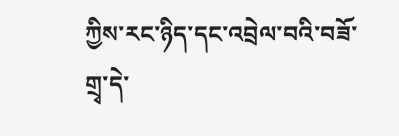ཀྱིས་རང་ཉིད་དང་འབྲེལ་བའི་བཟོ་གྲྭ་དེ་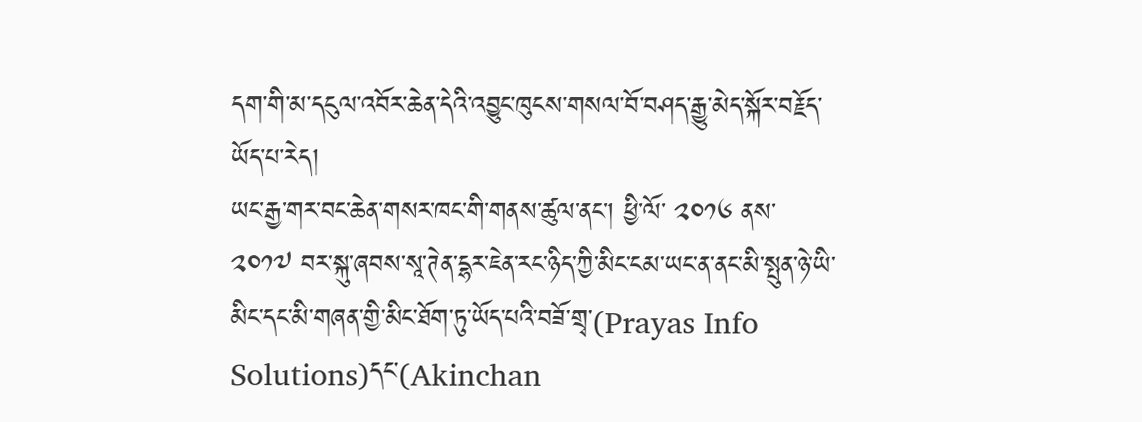དག་གི་མ་དངུལ་འབོར་ཆེན་དེའི་འབྱུང་ཁུངས་གསལ་བོ་བཤད་རྒྱུ་མེད་སྐོར་བརྗོད་ཡོད་པ་རེད།
ཡང་རྒྱ་གར་བང་ཆེན་གསར་ཁང་གི་གནས་ཚུལ་ནང་། ཕྱི་ལོ་ ༢༠༡༦ ནས་ ༢༠༡༧ བར་སྐུ་ཞབས་སཱ་ཊེན་དྷར་ཇེན་རང་ཉིད་ཀྱི་མིང་ངམ་ཡང་ན་ནང་མི་སྤུན་ཉེ་ཡི་མིང་དང་མི་གཞན་གྱི་མིང་ཐོག་ཏུ་ཡོད་པའི་བཟོ་གྲྭ་(Prayas Info Solutions)དང་(Akinchan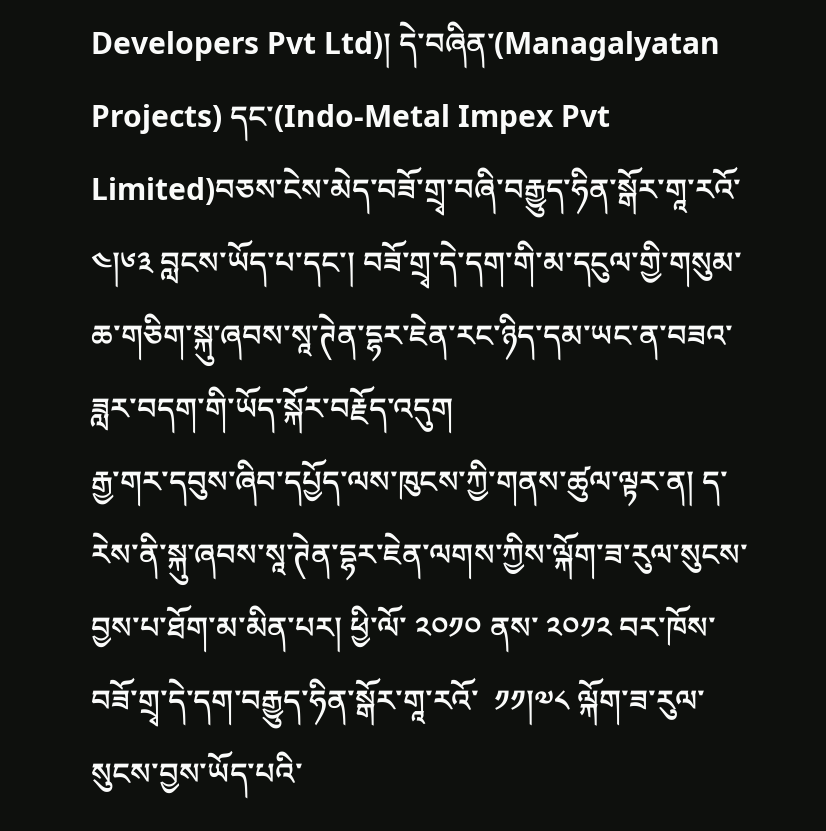Developers Pvt Ltd)། དེ་བཞིན་(Managalyatan Projects) དང་(Indo-Metal Impex Pvt Limited)བཅས་ངེས་མེད་བཟོ་གྲྭ་བཞི་བརྒྱུད་ཧིན་སྒོར་གཱ་རའོ་  ༤།༦༣ བླངས་ཡོད་པ་དང་། བཟོ་གྲྭ་དེ་དག་གི་མ་དངུལ་གྱི་གསུམ་ཆ་གཅིག་སྐུ་ཞབས་སཱ་ཊེན་དྷར་ཇེན་རང་ཉིད་དམ་ཡང་ན་བཟའ་ཟླར་བདག་གི་ཡོད་སྐོར་བརྗོད་འདུག
རྒྱ་གར་དབུས་ཞིབ་དཔྱོད་ལས་ཁུངས་ཀྱི་གནས་ཚུལ་ལྟར་ན། ད་རེས་ནི་སྐུ་ཞབས་སཱ་ཊེན་དྷར་ཇེན་ལགས་ཀྱིས་ལྐོག་ཟ་རུལ་སུངས་བྱས་པ་ཐོག་མ་མིན་པར། ཕྱི་ལོ་ ༢༠༡༠ ནས་ ༢༠༡༢ བར་ཁོས་བཟོ་གྲྭ་དེ་དག་བརྒྱུད་ཧིན་སྒོར་གཱ་རའོ་  ༡༡།༧༨ ལྐོག་ཟ་རུལ་སུངས་བྱས་ཡོད་པའི་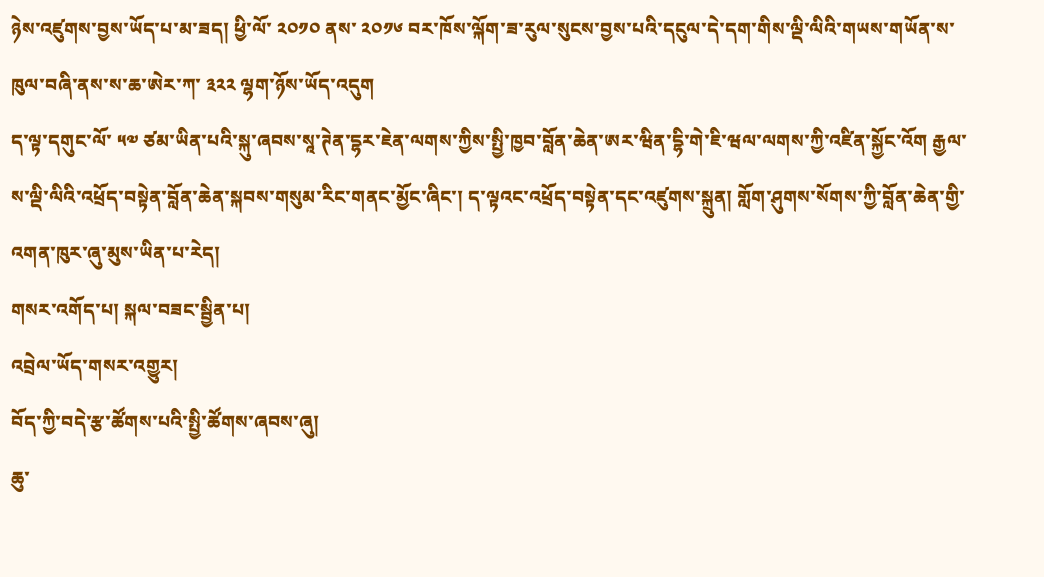ཉེས་འཛུགས་བྱས་ཡོད་པ་མ་ཟད། ཕྱི་ལོ་ ༢༠༡༠ ནས་ ༢༠༡༦ བར་ཁོས་ལྐོག་ཟ་རུལ་སུངས་བྱས་པའི་དངུལ་དེ་དག་གིས་ལྡི་ལིའི་གཡས་གཡོན་ས་ཁུལ་བཞི་ནས་ས་ཆ་ཨེར་ཀ་ ༣༢༢ ལྷག་ཉོས་ཡོད་འདུག
ད་ལྟ་དགུང་ལོ་ ༥༧ ཙམ་ཡིན་པའི་སྐུ་ཞབས་སཱ་ཊེན་དྷར་ཇེན་ལགས་ཀྱིས་སྤྱི་ཁྱབ་བློན་ཆེན་ཨར་ཝིན་དྷི་གེ་ཇི་ཝལ་ལགས་ཀྱི་འཛིན་སྐྱོང་འོག རྒྱལ་ས་ལྡི་ལིའི་འཕྲོད་བསྟེན་བློན་ཆེན་སྐབས་གསུམ་རིང་གནང་མྱོང་ཞིང་། ད་ལྟའང་འཕྲོད་བསྟེན་དང་འཛུགས་སྐྲུན། གློག་ཤུགས་སོགས་ཀྱི་བློན་ཆེན་གྱི་འགན་ཁུར་ཞུ་མུས་ཡིན་པ་རེད།
གསར་འགོད་པ། སྐལ་བཟང་སྦྱིན་པ།
འབྲེལ་ཡོད་གསར་འགྱུར།
བོད་ཀྱི་བདེ་རྩ་ཚོགས་པའི་སྤྱི་ཚོགས་ཞབས་ཞུ།
ཆུ་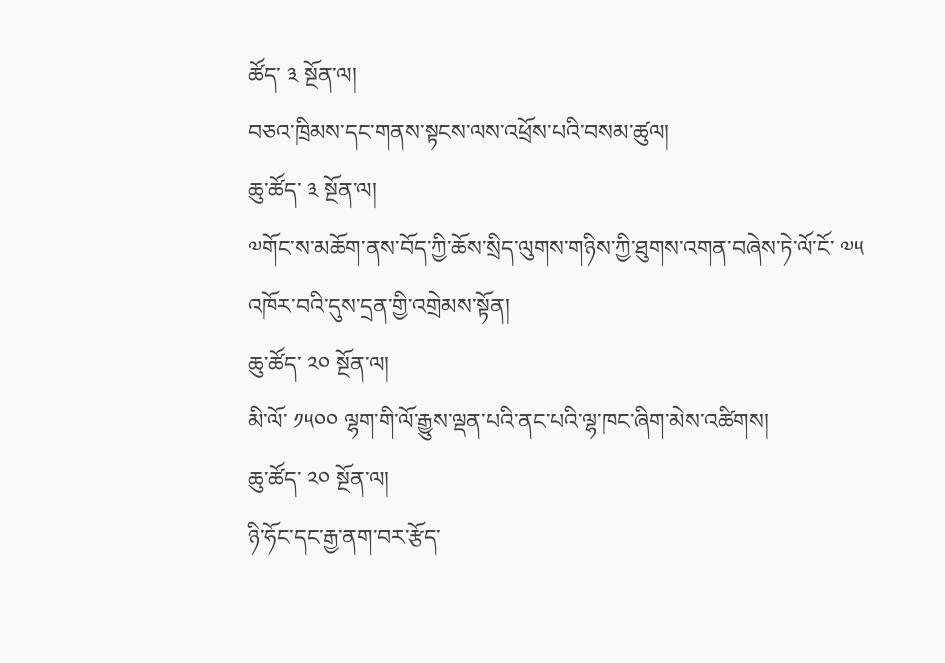ཚོད་ ༣ སྔོན་ལ།
བཅའ་ཁྲིམས་དང་གནས་སྟངས་ལས་འཕྲོས་པའི་བསམ་ཚུལ།
ཆུ་ཚོད་ ༣ སྔོན་ལ།
༧གོང་ས་མཆོག་ནས་བོད་ཀྱི་ཆོས་སྲིད་ལུགས་གཉིས་ཀྱི་ཐུགས་འགན་བཞེས་ཏེ་ལོ་ངོ་ ༧༥ འཁོར་བའི་དུས་དྲན་གྱི་འགྲེམས་སྟོན།
ཆུ་ཚོད་ ༢༠ སྔོན་ལ།
མི་ལོ་ ༡༥༠༠ ལྷག་གི་ལོ་རྒྱུས་ལྡན་པའི་ནང་པའི་ལྷ་ཁང་ཞིག་མེས་འཚིགས།
ཆུ་ཚོད་ ༢༠ སྔོན་ལ།
ཉི་ཧོང་དང་རྒྱ་ནག་བར་རྩོད་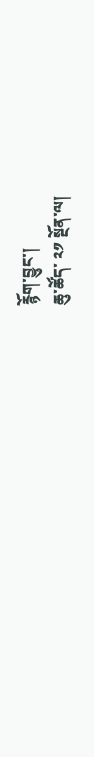རྙོག་བྱུང་།
ཆུ་ཚོད་ ༢༡ སྔོན་ལ།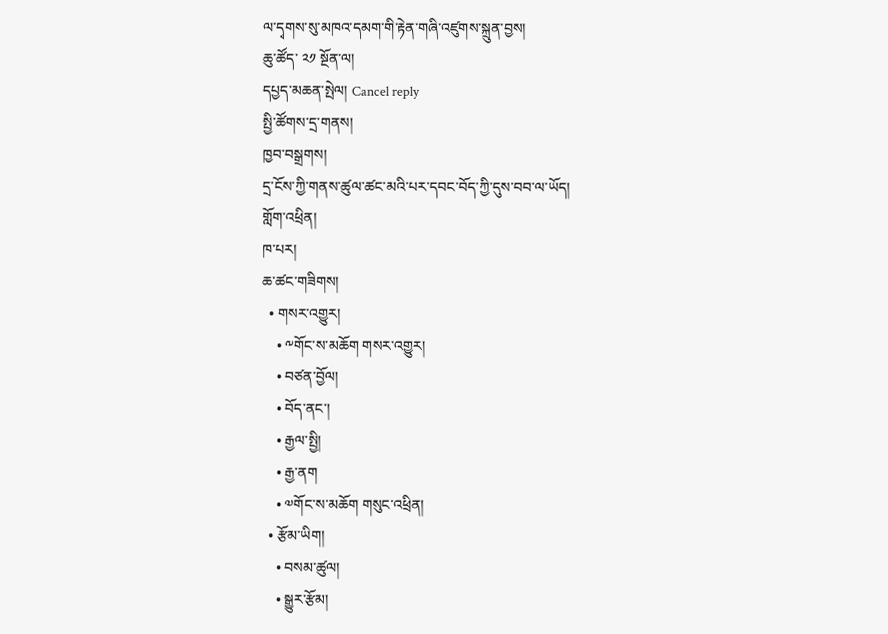ལ་དྭགས་སུ་མཁའ་དམག་གི་རྟེན་གཞི་འཛུགས་སྐྲུན་བྱས།
ཆུ་ཚོད་ ༢༡ སྔོན་ལ།
དཔྱད་མཆན་སྤེལ། Cancel reply
སྤྱི་ཚོགས་དྲ་གནས།
ཁྱབ་བསྒྲགས།
དྲ་ངོས་ཀྱི་གནས་ཚུལ་ཚང་མའི་པར་དབང་བོད་ཀྱི་དུས་བབ་ལ་ཡོད།
གློག་འཕྲིན།
ཁ་པར།
ཆ་ཚང་གཟིགས།
  • གསར་འགྱུར།
    • ༸གོང་ས་མཆོག གསར་འགྱུར།
    • བཙན་བྱོལ།
    • བོད་ནང་།
    • རྒྱལ་སྤྱི།
    • རྒྱ་ནག
    • ༧གོང་ས་མཆོག གསུང་འཕྲིན།
  • རྩོམ་ཡིག།
    • བསམ་ཚུལ།
    • སྒྱུར་རྩོམ།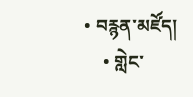• བརྙན་མཛོད།
    • གླེང་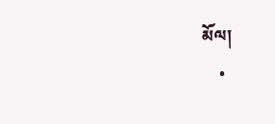མོལ།
    •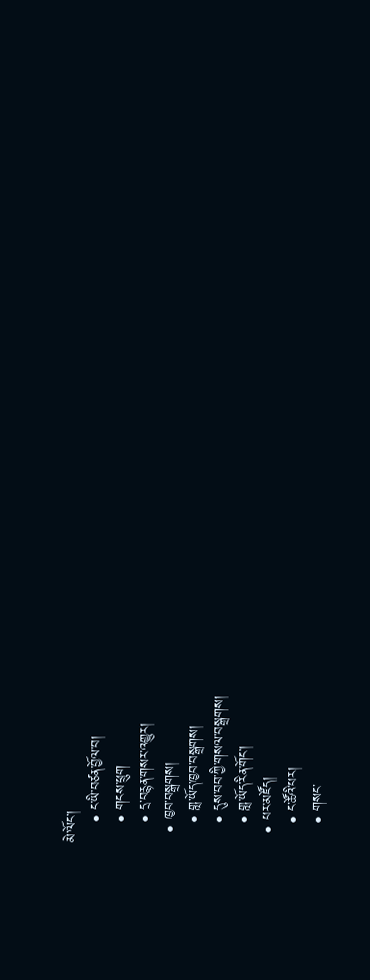མེ་ལོང་།
    • ང་ཡི་བཙན་བྱོལ་བ།
    • གངས་ཕྲུག
    • དྲ་བརྙན་གསར་འགྱུར།
  • ཁྱབ་བསྒྲགས།
    • གླ་ཡོད་ཁྱབ་བསྒྲགས།
    • དུས་བབ་ཀྱི་གསལ་བསྒྲགས།
    • གླ་ཡོད་རིན་གོང་།
  • པར་མཛོད།
    • ང་ཚོའི་པར།
    • གསང་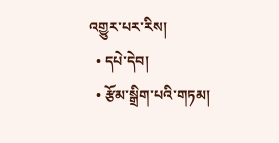འགྱུར་པར་རིས།
  • དཔེ་དེབ།
  • རྩོམ་སྒྲིག་པའི་གཏམ།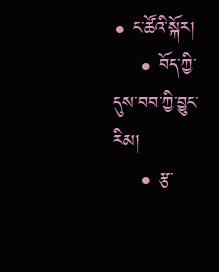• ང་ཚོའི་སྐོར།
    • བོད་ཀྱི་དུས་བབ་ཀྱི་བྱུང་རིམ།
    • རྩ་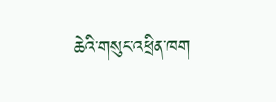ཆེའི་གསུང་འཕྲིན་ཁག